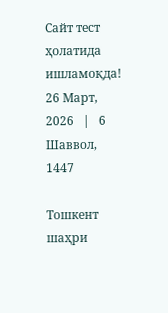Сайт тест ҳолатида ишламоқда!
26 Март, 2026   |   6 Шаввол, 1447

Тошкент шаҳри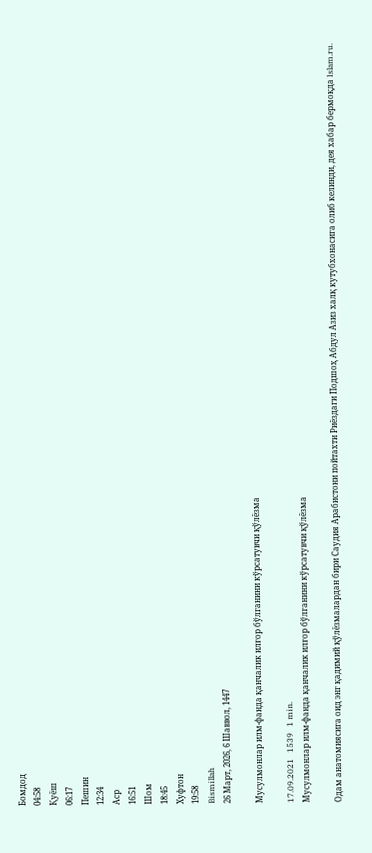Бомдод
04:58
Қуёш
06:17
Пешин
12:34
Аср
16:51
Шом
18:45
Хуфтон
19:58
Bismillah
26 Март, 2026, 6 Шаввол, 1447

Мусулмонлар илм-фанда қанчалик илғор бўлганини кўрсатувчи қўлёзма

17.09.2021   1539   1 min.
Мусулмонлар илм-фанда қанчалик илғор бўлганини кўрсатувчи қўлёзма

Одам анатомиясига оид энг қадимий қўлёзмалардан бири Саудия Арабистони пойтахти Риёздаги Подшоҳ Абдул Азиз халқ кутубхонасига олиб келинди, дея хабар бермоқда Islam.ru.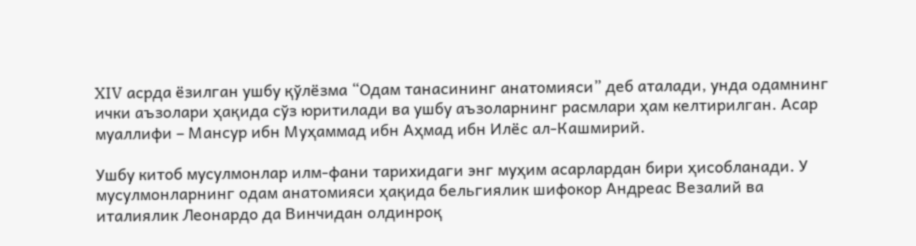XIV асрда ёзилган ушбу қўлёзма “Одам танасининг анатомияси” деб аталади, унда одамнинг ички аъзолари ҳақида сўз юритилади ва ушбу аъзоларнинг расмлари ҳам келтирилган. Асар муаллифи – Мансур ибн Муҳаммад ибн Аҳмад ибн Илёс ал-Кашмирий.

Ушбу китоб мусулмонлар илм-фани тарихидаги энг муҳим асарлардан бири ҳисобланади. У мусулмонларнинг одам анатомияси ҳақида бельгиялик шифокор Андреас Везалий ва италиялик Леонардо да Винчидан олдинроқ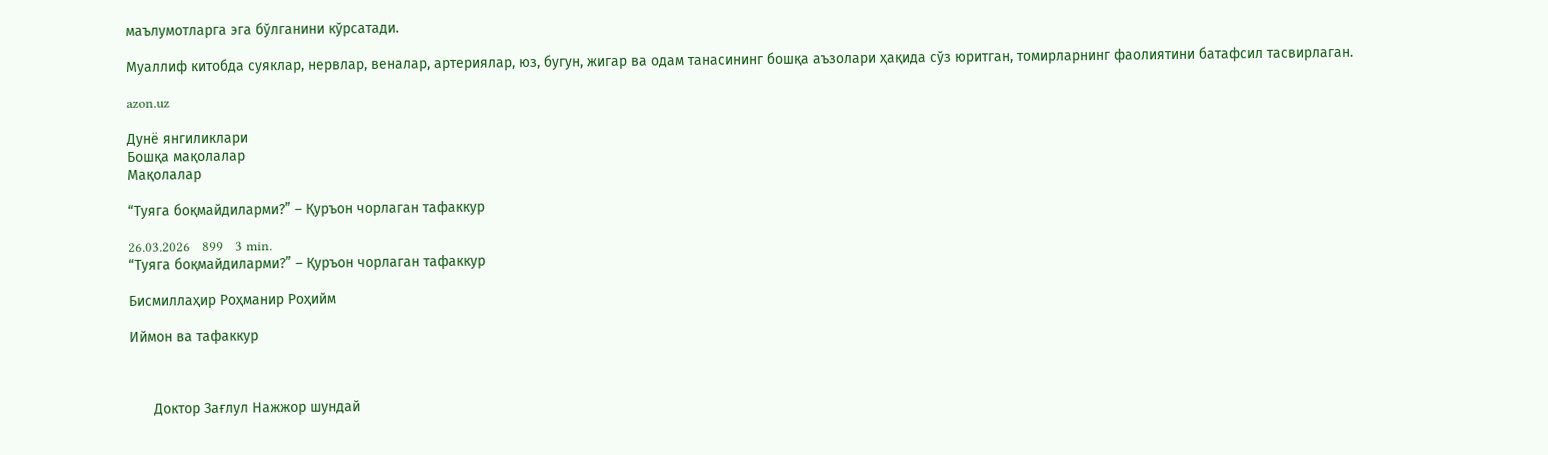маълумотларга эга бўлганини кўрсатади.

Муаллиф китобда суяклар, нервлар, веналар, артериялар, юз, бугун, жигар ва одам танасининг бошқа аъзолари ҳақида сўз юритган, томирларнинг фаолиятини батафсил тасвирлаган.

azon.uz

Дунё янгиликлари
Бошқа мақолалар
Мақолалар

“Туяга боқмайдиларми?” – Қуръон чорлаган тафаккур

26.03.2026   899   3 min.
“Туяга боқмайдиларми?” – Қуръон чорлаган тафаккур

Бисмиллаҳир Роҳманир Роҳийм

Иймон ва тафаккур



      Доктор Зағлул Нажжор шундай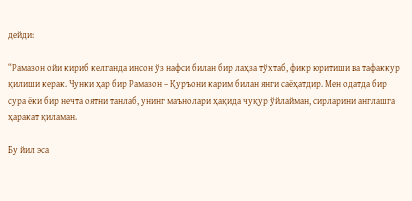дейди:

“Рамазон ойи кириб келганда инсон ўз нафси билан бир лаҳза тўхтаб, фикр юритиши ва тафаккур қилиши керак. Чунки ҳар бир Рамазон – Қуръони карим билан янги саёҳатдир. Мен одатда бир сура ёки бир нечта оятни танлаб, унинг маънолари ҳақида чуқур ўйлайман, сирларини англашга ҳаракат қиламан.

Бу йил эса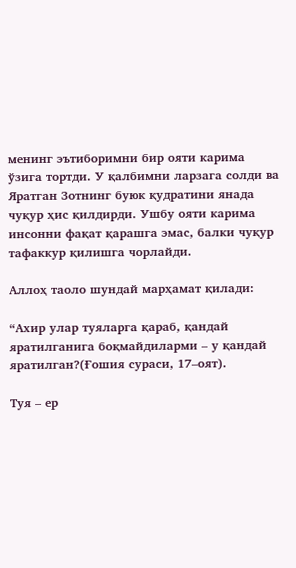менинг эътиборимни бир ояти карима ўзига тортди. У қалбимни ларзага солди ва Яратган Зотнинг буюк қудратини янада чуқур ҳис қилдирди. Ушбу ояти карима инсонни фақат қарашга эмас, балки чуқур тафаккур қилишга чорлайди.

Аллоҳ таоло шундай марҳамат қилади:

“Ахир улар туяларга қараб, қандай яратилганига боқмайдиларми – у қандай яратилган?(Ғошия сураси, 17–оят).

Туя – ер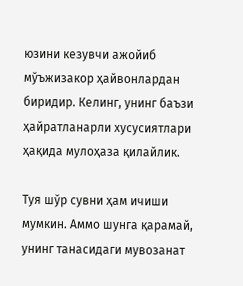юзини кезувчи ажойиб мўъжизакор ҳайвонлардан биридир. Келинг, унинг баъзи ҳайратланарли хусусиятлари ҳақида мулоҳаза қилайлик.

Туя шўр сувни ҳам ичиши мумкин. Аммо шунга қарамай, унинг танасидаги мувозанат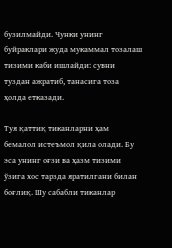бузилмайди. Чунки унинг буйраклари жуда мукаммал тозалаш тизими каби ишлайди: сувни туздан ажратиб, танасига тоза ҳолда етказади.

Туя қаттиқ тиканларни ҳам бемалол истеъмол қила олади. Бу эса унинг оғзи ва ҳазм тизими ўзига хос тарзда яратилгани билан боғлиқ. Шу сабабли тиканлар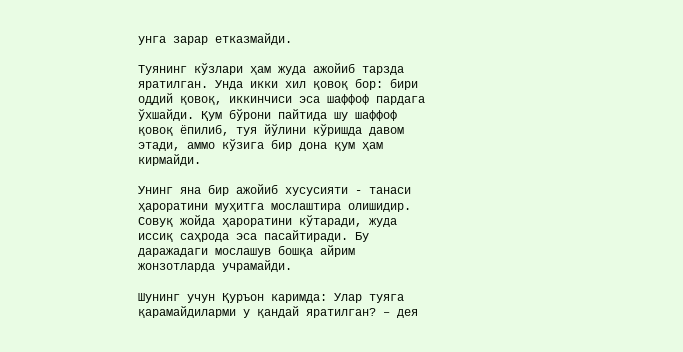унга зарар етказмайди.

Туянинг кўзлари ҳам жуда ажойиб тарзда яратилган. Унда икки хил қовоқ бор: бири оддий қовоқ, иккинчиси эса шаффоф пардага ўхшайди. Қум бўрони пайтида шу шаффоф қовоқ ёпилиб, туя йўлини кўришда давом этади, аммо кўзига бир дона қум ҳам кирмайди.

Унинг яна бир ажойиб хусусияти - танаси ҳароратини муҳитга мослаштира олишидир. Совуқ жойда ҳароратини кўтаради, жуда иссиқ саҳрода эса пасайтиради. Бу даражадаги мослашув бошқа айрим жонзотларда учрамайди.

Шунинг учун Қуръон каримда: Улар туяга қарамайдиларми у қандай яратилган? – дея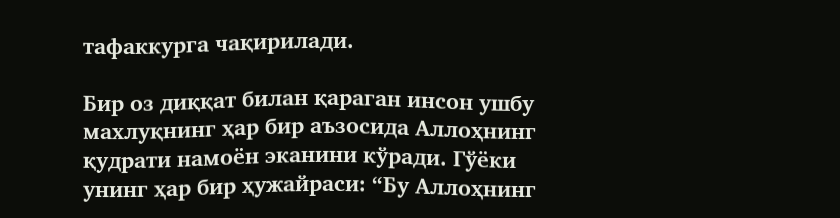тафаккурга чақирилади.

Бир оз диққат билан қараган инсон ушбу махлуқнинг ҳар бир аъзосида Аллоҳнинг қудрати намоён эканини кўради. Гўёки унинг ҳар бир ҳужайраси: “Бу Аллоҳнинг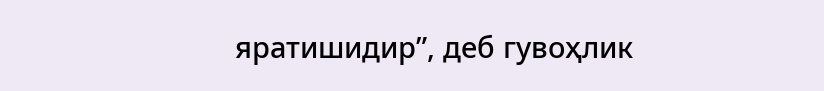яратишидир”, деб гувоҳлик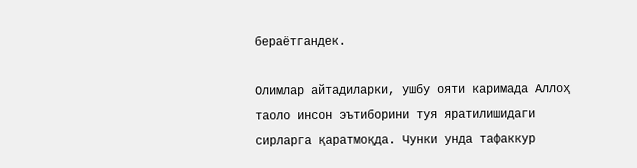бераётгандек.

Олимлар айтадиларки, ушбу ояти каримада Аллоҳ таоло инсон эътиборини туя яратилишидаги сирларга қаратмоқда. Чунки унда тафаккур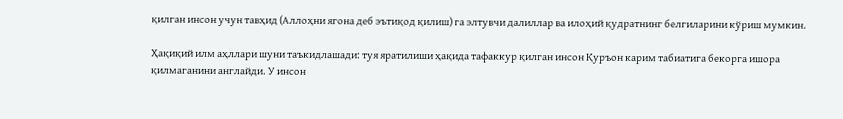қилган инсон учун тавҳид (Аллоҳни ягона деб эътиқод қилиш) га элтувчи далиллар ва илоҳий қудратнинг белгиларини кўриш мумкин.

Ҳақиқий илм аҳллари шуни таъкидлашади: туя яратилиши ҳақида тафаккур қилган инсон Қуръон карим табиатига бекорга ишора қилмаганини англайди. У инсон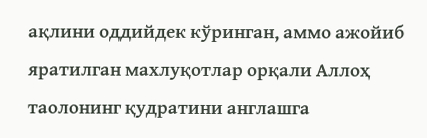ақлини оддийдек кўринган, аммо ажойиб яратилган махлуқотлар орқали Аллоҳ таолонинг қудратини англашга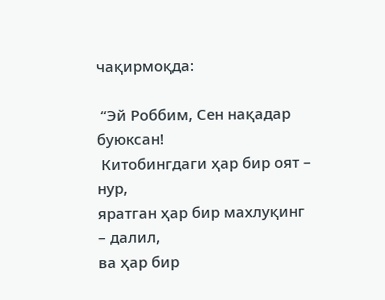чақирмоқда:

 “Эй Роббим, Сен нақадар буюксан!
 Китобингдаги ҳар бир оят – нур,
яратган ҳар бир махлуқинг
– далил,
ва ҳар бир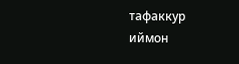тафаккур
иймон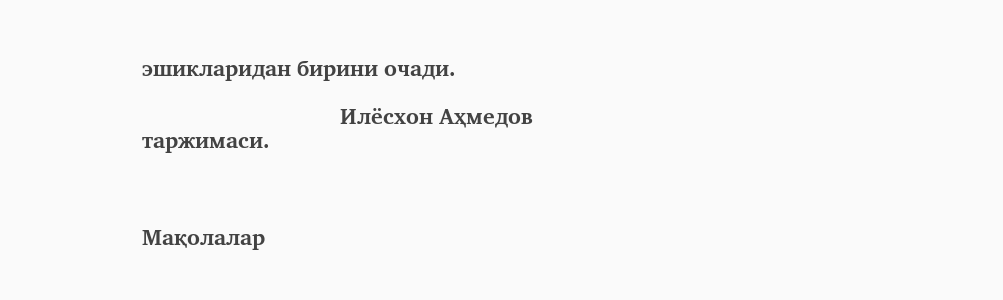эшикларидан бирини очади.

                                 Илёсхон Аҳмедов таржимаси.



Мақолалар